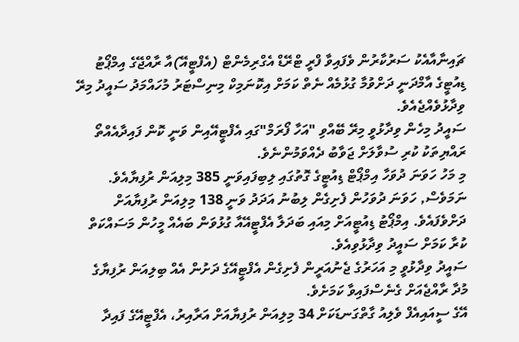ޗައިނާއާއެކު ސަރުކާރުން ވެފައިވާ ފްރީ ޓްރޭޑް އެގްރިމެންޓް (އެފްޓީއޭ)އާ ރާއްޖޭގެ އިމްޕޯޓު ޑިއުޓީގެ އާމްދަނީ ދަށްވުމާ ގުޅުމެއް ނެތް ކަމަށް އިކޮނަމިކް މިނިސްޓަރު މުހައްމަދު ސައީދު މިރޭ ވިދާޅުވެއްޖެއެވެ.
ސައީދު މިހެން ވިދާޅުވީ މިރޭ ބޭއްވި "އަހާ ފޯރަމް"ގައި އެފްޓީއޭއިން ވަނީ ކޮން ފައިދާއެއްތޯ ރައްޔިތަކު ކުރި ސުވާލަށް ޖަވާބު ދެއްވަމުންނެވެ.
މި މަހު ހަވަނަ ދުވަހާ އިމްޕޯޓް ޑިއުޓީގެ ގޮތުގައި ލިބިފައިވަނީ 385 މިލިއަން ރުފިޔާއެވެ. ނަމަވެސް, ހަވަނަ ދުވަހުން ފެށިގެން ލިބުނު އަދަދު ވަނީ 138 މިލިއަން ރުފިޔާއަށް ދަށްވެފައެވެ. އިމްޕޯޓު ޑިއުޓީއަށް މިއައި ބަދަލާ އެފްޓީއޭއާ ގުޅުވަން ބައެއް މީހުން މަސައްކަތް ކުރާ ކަމަށް ސައީދު ވިދާޅުވިއެވެ.
ސައީދު ވިދާޅުވީ މި އަހަރުގެ ޖެނުއަރީން ފެށިގެން އެފްޓީއޭގެ ދަށުން އެއް ބިލިއަން ރުފިޔާގެ މުދާ ރާއްޖެއަށް ގެނެސްފައިވާ ކަމަށެވެ.
އޭގެ ސީއައިއެފް ވެލިއު ގާތްގަނޑަކަށް 34 މިލިއަން ރުފިޔާއަށް އަރާއިރު، އެފްޓީއޭގެ ފައިދާ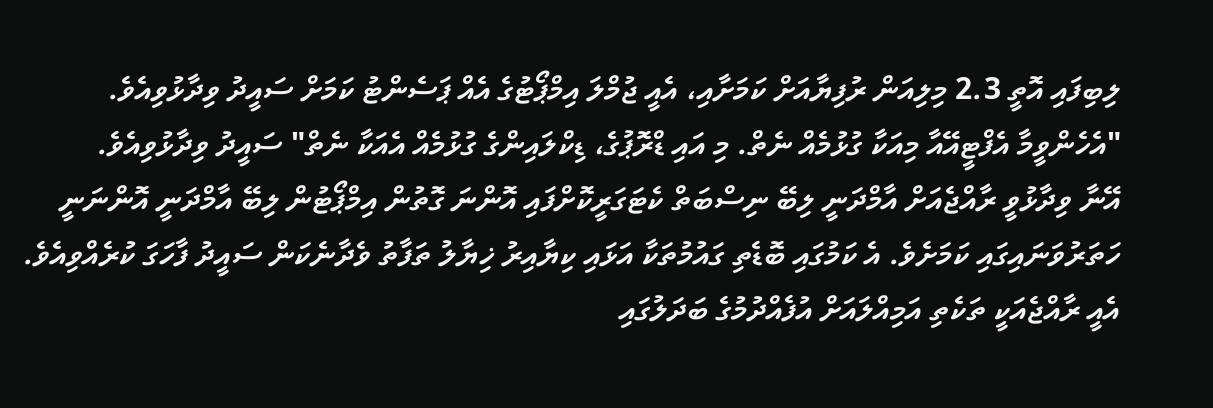ލިބިފައި އޮތީ 2.3 މިލިއަން ރުފިޔާއަށް ކަމަށާއި، އެއީ ޖުމްލަ އިމްޕޯޓުގެ އެއް ޕަސެންޓު ކަމަށް ސައީދު ވިދާޅުވިއެވެ.
"އެހެންވީމާ އެފްޓީއޭއާ މިއަކާ ގުޅުމެއް ނެތް. މި އައި ޑްރޮޕުގެ، ޑިކްލައިންގެ ގުޅުމެއް އެއަކާ ނެތް" ސައީދު ވިދާޅުވިއެވެ.
އޭނާ ވިދާޅުވީ ރާއްޖެއަށް އާމްދަނީ ލިބޭ ނިސްބަތް ކެޓަގަރީކޮށްފައި އޮންނަ ގޮތުން އިމްޕޯޓުން ލިބޭ އާމްދަނީ އޮންނަނީ ހަތަރުވަނައިގައި ކަމަށެވެ. އެ ކަމުގައި ބޮޑެތި ގައުމުތަކާ އަޅައި ކިޔާއިރު ޚިޔާލު ތަފާތު ވެދާނެކަން ސައީދު ފާހަގަ ކުރެއްވިއެވެ. އެއީ ރާއްޖެއަކީ ތަކެތި އަމިއްލައަށް އުފެއްދުމުގެ ބަދަލުގައި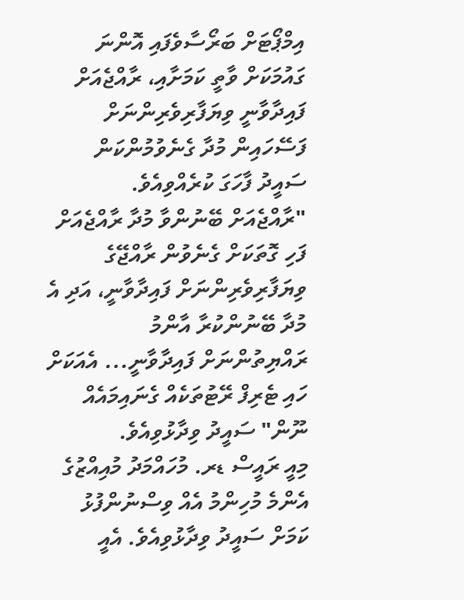އިމްޕޯޓަށް ބަރޯސާވެފައި އޮންނަ ގައުމަކަށް ވާތީ ކަމަށާއި، ރާއްޖެއަށް ފައިދާވާނީ ވިޔަފާރިވެރިންނަށް ފަސޭހައިން މުދާ ގެނެވުމުންކަން ސައީދު ފާހަގަ ކުރެއްވިއެވެ.
"ރާއްޖެއަށް ބޭނުންވާ މުދާ ރާއްޖެއަށް ފަހި ގޮތަކަށް ގެނެވުން ރާއްޖޭގެ ވިޔަފާރިވެރިންނަށް ފައިދާވާނީ، އަދި އެ މުދާ ބޭނުންކުރާ އާންމު ރައްޔިތުންނަށް ފައިދާވާނީ... އެއަކަށް ހައި ޓެރިފް ރޭޓުތަކެއް ގެނައިމައެއް ނޫން" ސައީދު ވިދާޅުވިއެވެ.
މިއީ ރައީސް ޑރ. މުހައްމަދު މުއިއްޒުގެ އެންމެ މުހިންމު އެއް ވިސްނުންފުޅު ކަމަށް ސައީދު ވިދާޅުވިއެވެ. އެއީ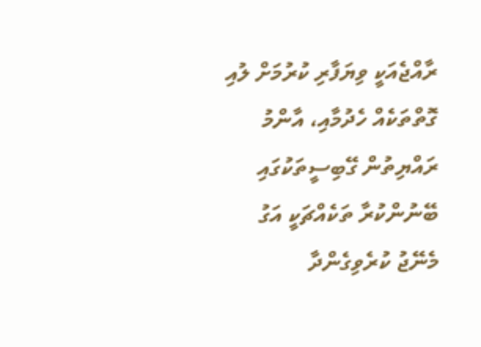ރާއްޖެއަކީ ވިޔަފާރި ކުރުމަށް ލުއި ގޮތްތަކެއް ހެދުމާއި، އާންމު ރައްޔިތުން ގޭބިސީތަކުގައި ބޭނުންކުރާ ތަކެއްޗަކީ އަގު މެނޭޖު ކުރެވިގެންދާ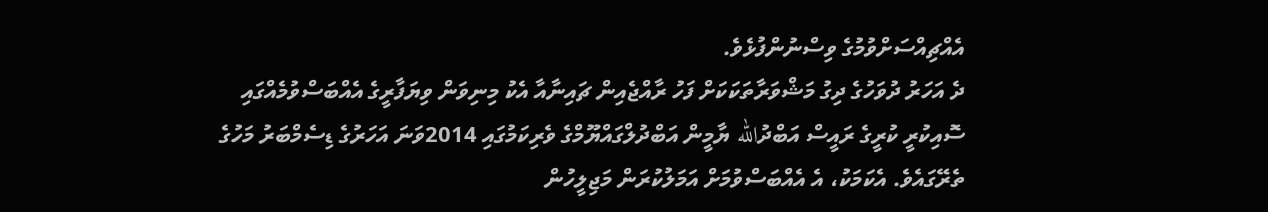އެއްޗިއްސަށްވުމުގެ ވިސްނުންފުޅެވެ.
ދެ އަހަރު ދުވަހުގެ ދިގު މަޝްވަރާތަކަކަށް ފަހު ރާއްޖެއިން ޗައިނާއާ އެކު މިނިވަން ވިޔަފާރީގެ އެއްބަސްވުމެއްގައި ސޮއިކުރީ ކުރީގެ ރައީސް އަބްދުالله ޔާމީން އަބްދުލްގައްޔޫމްގެ ވެރިކަމުގައި 2014ވަނަ އަހަރުގެ ޑިސެމްބަރު މަހުގެ ތެރޭގައެވެ. އެކަމަކު، އެ އެއްބަސްވުމަށް އަމަލުކުރަން މަޖިލީހުން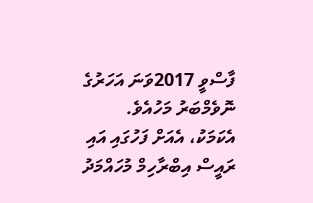ފާސްވީ 2017ވަނަ އަހަރުގެ ނޮވެމްބަރު މަހުއެވެ.
އެކަމަކު، އެއަށް ފަހުގައި އައި ރައީސް އިބްރާހިމް މުހައްމަދު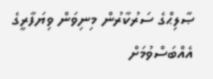ޞާލިޙްގެ ސަރުކާރުން މިނިވަން ވިޔަފާރީގެ އެއްބަސްވުމަށް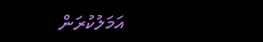އަމަލުކުރަން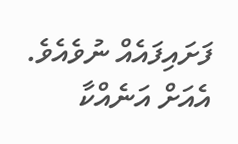ފަށައިފައެއް ނުވެއެވެ.
އެއަށް އަނެއްކާ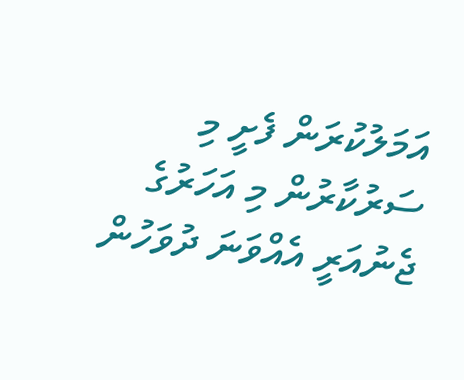އަމަލުކުރަން ފެށީ މި ސަރުކާރުން މި އަހަރުގެ ޖެނުއަރީ އެއްވަނަ ދުވަހުން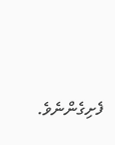ފެށިގެންނެވެ.